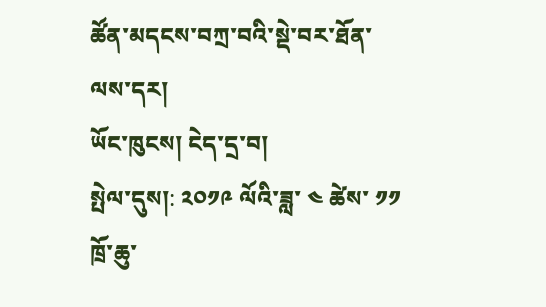ཚོན་མདངས་བཀྲ་བའི་སྡེ་བར་ཐོན་ལས་དར།
ཡོང་ཁུངས། ངེད་དྲ་བ།
སྤེལ་དུས།: ༢༠༡༩ ལོའི་ཟླ་ ༤ ཚེས་ ༡༡
ཁྲོ་ཆུ་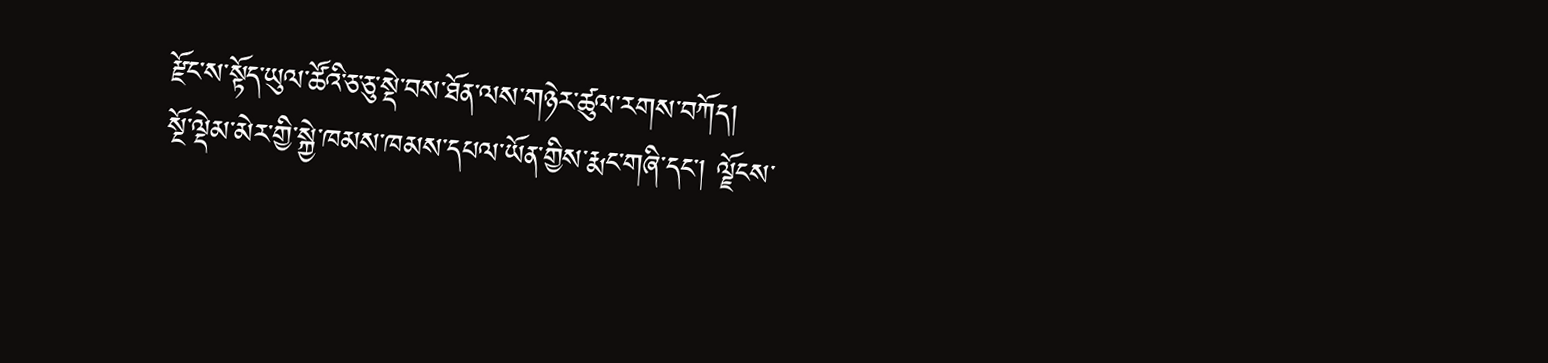རྫོང་ས་སྟོད་ཡུལ་ཚོའི་ཅ་ཅུ་སྡེ་བས་ཐོན་ལས་གཉེར་ཚུལ་རགས་བཀོད།
སྔོ་ལྡེམ་མེར་གྱི་སྐྱེ་ཁམས་ཁམས་དཔལ་ཡོན་གྱིས་རྨང་གཞི་དང་། ལྗོངས་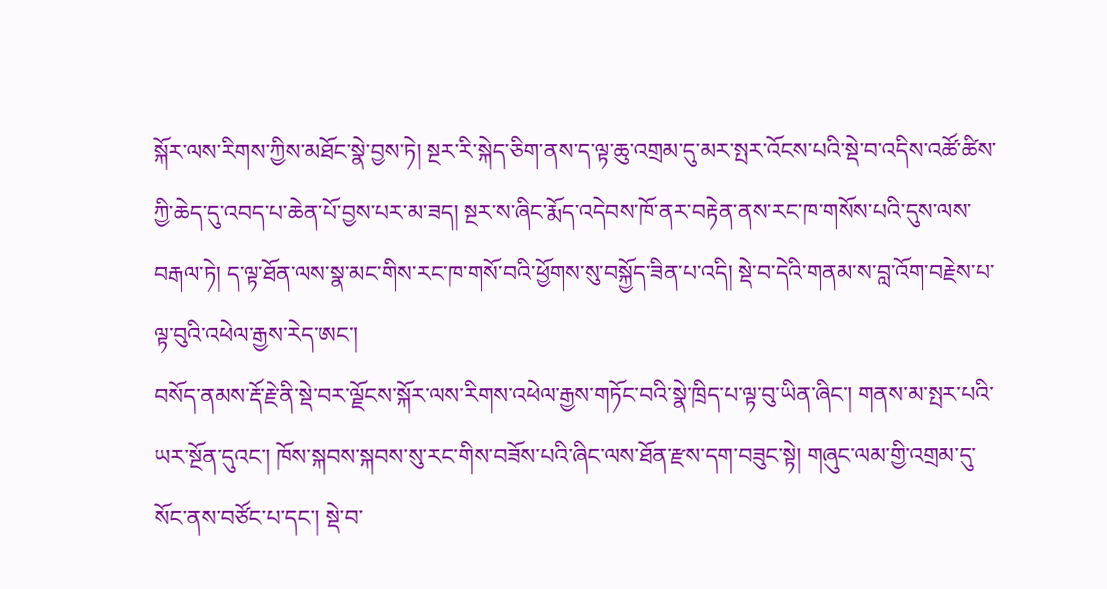སྐོར་ལས་རིགས་ཀྱིས་མཐོང་སྣེ་བྱས་ཏེ། སྔར་རི་སྐེད་ཅིག་ནས་ད་ལྟ་ཆུ་འགྲམ་དུ་མར་སྤར་འོངས་པའི་སྡེ་བ་འདིས་འཚོ་ཚིས་ཀྱི་ཆེད་དུ་འབད་པ་ཆེན་པོ་བྱས་པར་མ་ཟད། སྔར་ས་ཞིང་རྨོད་འདེབས་ཁོ་ནར་བརྟེན་ནས་རང་ཁ་གསོས་པའི་དུས་ལས་བརྒལ་ཏེ། ད་ལྟ་ཐོན་ལས་སྣ་མང་གིས་རང་ཁ་གསོ་བའི་ཕྱོགས་སུ་བསྐྱོད་ཟིན་པ་འདི། སྡེ་བ་དེའི་གནམ་ས་བླ་འོག་བརྗེས་པ་ལྟ་བུའི་འཕེལ་རྒྱས་རེད་ཨང་།
བསོད་ནམས་རྡོ་རྗེ་ནི་སྡེ་བར་ལྗོངས་སྐོར་ལས་རིགས་འཕེལ་རྒྱས་གཏོང་བའི་སྣེ་ཁྲིད་པ་ལྟ་བུ་ཡིན་ཞིང་། གནས་མ་སྤར་པའི་ཡར་སྔོན་དུའང་། ཁོས་སྐབས་སྐབས་སུ་རང་གིས་བཟོས་པའི་ཞིང་ལས་ཐོན་རྫས་དག་བཟུང་སྟེ། གཞུང་ལམ་གྱི་འགྲམ་དུ་སོང་ནས་བཙོང་པ་དང་། སྡེ་བ་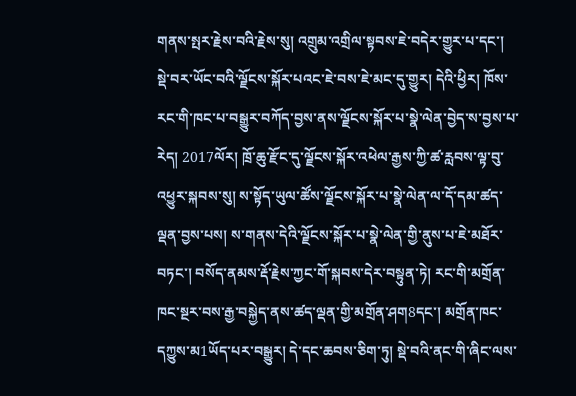གནས་སྤར་རྗེས་བའི་རྗེས་སུ། འགྲུམ་འགྲིལ་སྟབས་ཇེ་བདེར་གྱུར་པ་དང་། སྡེ་བར་ཡོང་བའི་ལྗོངས་སྐོར་པའང་ཇེ་བས་ཇེ་མང་དུ་གྱུར། དེའི་ཕྱིར། ཁོས་རང་གི་ཁང་པ་བསྒྱུར་བཀོད་བྱས་ནས་ལྗོངས་སྐོར་པ་སྣེ་ལེན་བྱེད་ས་བྱས་པ་རེད། 2017ལོར། ཁྲོ་ཆུ་རྫོང་དུ་ལྗོངས་སྐོར་འཕེལ་རྒྱས་ཀྱི་ཚ་རླབས་ལྟ་བུ་འཕྱུར་སྐབས་སུ། ས་སྟོད་ཡུལ་ཚོས་ལྗོངས་སྐོར་པ་སྣེ་ལེན་ལ་དོ་དམ་ཚད་ལྡན་བྱས་པས། ས་གནས་དེའི་ལྗོངས་སྐོར་པ་སྣེ་ལེན་གྱི་ནུས་པ་ཇེ་མཐོར་བཏང་། བསོད་ནམས་རྡོ་རྗེས་ཀྱང་གོ་སྐབས་དེར་བསྟུན་ཏེ། རང་གི་མགྲོན་ཁང་སྔར་བས་རྒྱ་བསྐྱེད་ནས་ཚད་ལྡན་གྱི་མགྲོན་ཤག8དང་། མགྲོན་ཁང་དཀྱུས་མ1ཡོད་པར་བསྒྱུར། དེ་དང་ཆབས་ཅིག་ཏུ། སྡེ་བའི་ནང་གི་ཞིང་ལས་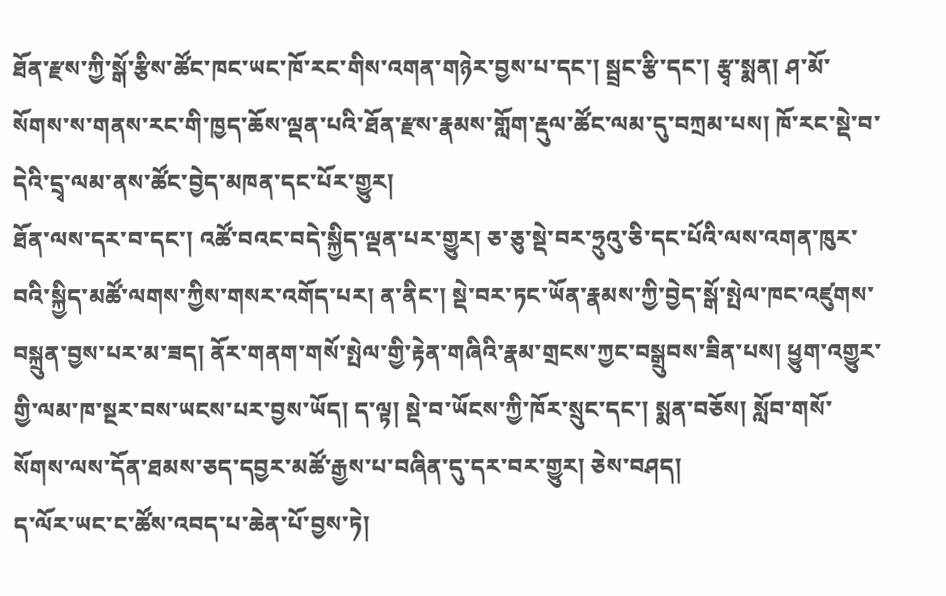ཐོན་རྫས་ཀྱི་སྒོ་རྩིས་ཚོང་ཁང་ཡང་ཁོ་རང་གིས་འགན་གཉེར་བྱས་པ་དང་། སྦྲང་རྩི་དང་། རྩྭ་སྨན། ཤ་མོ་སོགས་ས་གནས་རང་གི་ཁྱད་ཆོས་ལྡན་པའི་ཐོན་རྫས་རྣམས་གློག་རྡུལ་ཚོང་ལམ་དུ་བཀྲམ་པས། ཁོ་རང་སྡེ་བ་དེའི་དྲྭ་ལམ་ནས་ཚོང་བྱེད་མཁན་དང་པོར་གྱུར།
ཐོན་ལས་དར་བ་དང་། འཚོ་བའང་བདེ་སྐྱིད་ལྡན་པར་གྱུར། ཅ་ཅུ་སྡེ་བར་ཧྲུའུ་ཅི་དང་པོའི་ལས་འགན་ཁུར་བའི་སྐྱིད་མཚོ་ལགས་ཀྱིས་གསར་འགོད་པར། ན་ནིང་། སྡེ་བར་ཏང་ཡོན་རྣམས་ཀྱི་བྱེད་སྒོ་སྤེལ་ཁང་འཛུགས་བསྐྲུན་བྱས་པར་མ་ཟད། ནོར་གནག་གསོ་སྤེལ་གྱི་རྟེན་གཞིའི་རྣམ་གྲངས་ཀྱང་བསྒྲུབས་ཟིན་པས། ཕྱུག་འགྱུར་གྱི་ལམ་ཁ་སྔར་བས་ཡངས་པར་བྱས་ཡོད། ད་ལྟ། སྡེ་བ་ཡོངས་ཀྱི་ཁོར་སྲུང་དང་། སྨན་བཅོས། སློབ་གསོ་སོགས་ལས་དོན་ཐམས་ཅད་དབྱར་མཚོ་རྒྱས་པ་བཞིན་དུ་དར་བར་གྱུར། ཅེས་བཤད།
ད་ལོར་ཡང་ང་ཚོས་འབད་པ་ཆེན་པོ་བྱས་ཏེ།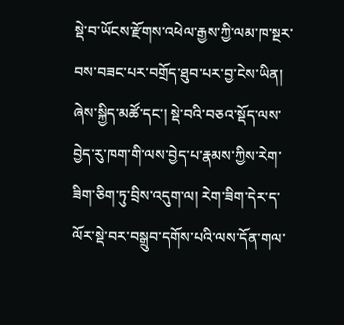སྡེ་བ་ཡོངས་རྫོགས་འཕེལ་རྒྱས་ཀྱི་ལམ་ཁ་སྔར་བས་བཟང་པར་བགྲོད་ཐུབ་པར་བྱ་ངེས་ཡིན། ཞེས་སྐྱིད་མཚོ་དང་། སྡེ་བའི་བཅའ་སྡོད་ལས་བྱེད་རུ་ཁག་གི་ལས་བྱེད་པ་རྣམས་ཀྱིས་རེག་ཟིག་ཅིག་ཏུ་བྲིས་འདུག་ལ། རེག་ཟིག་དེར་ད་ལོར་སྡེ་བར་བསྒྲུབ་དགོས་པའི་ལས་དོན་གལ་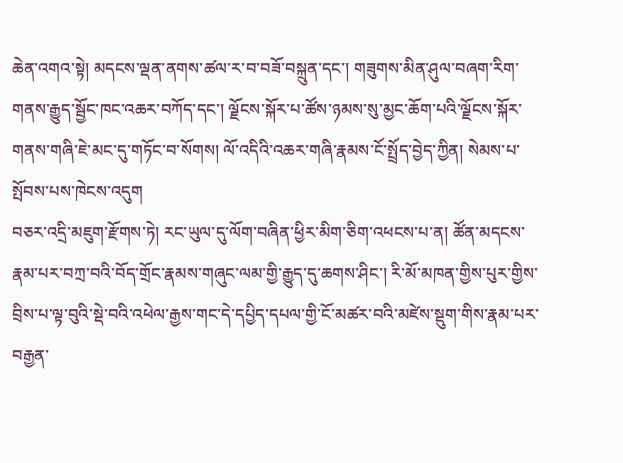ཆེན་འགའ་སྟེ། མདངས་ལྡན་ནགས་ཚལ་ར་བ་བཟོ་བསྐྲུན་དང་། གཟུགས་མིན་ཤུལ་བཞག་རིག་གནས་རྒྱུད་སྦྱོང་ཁང་འཆར་བཀོད་དང་། ལྗོངས་སྐོར་པ་ཚོས་ཉམས་སུ་མྱང་ཆོག་པའི་ལྗོངས་སྐོར་གནས་གཞི་ཇེ་མང་དུ་གཏོང་བ་སོགས། ལོ་འདིའི་འཆར་གཞི་རྣམས་ངོ་སྤྲོད་བྱེད་ཀྱིན། སེམས་པ་སྤོབས་པས་ཁེངས་འདུག
བཅར་འདྲི་མཇུག་རྫོགས་ཏེ། རང་ཡུལ་དུ་ལོག་བཞིན་ཕྱིར་མིག་ཅིག་འཕངས་པ་ན། ཚོན་མདངས་རྣམ་པར་བཀྲ་བའི་བོད་གྲོང་རྣམས་གཞུང་ལམ་གྱི་རྒྱུད་དུ་ཆགས་ཤིང་། རི་མོ་མཁན་གྱིས་པུར་གྱིས་བྲིས་པ་ལྟ་བུའི་སྡེ་བའི་འཕེལ་རྒྱས་གང་དེ་དཔྱིད་དཔལ་གྱི་ངོ་མཚར་བའི་མཛེས་སྡུག་གིས་རྣམ་པར་བརྒྱན་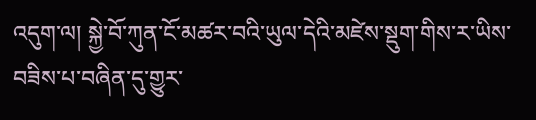འདུག་ལ། སྐྱེ་བོ་ཀུན་ངོ་མཚར་བའི་ཡུལ་དེའི་མཛེས་སྡུག་གིས་ར་ཡིས་བཟིས་པ་བཞིན་དུ་གྱུར་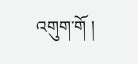འགུག་གོ །